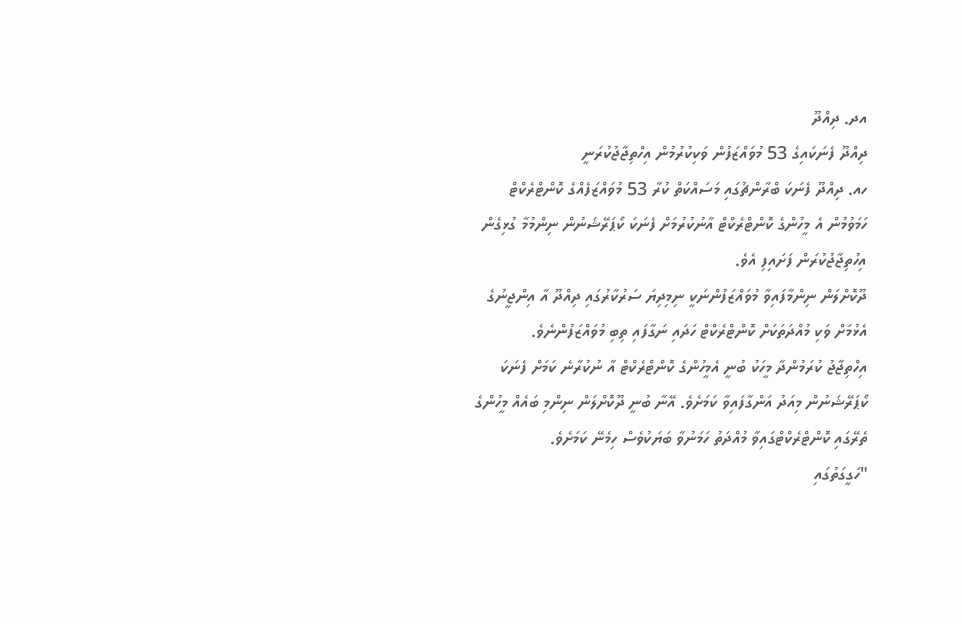އދ. ދިއްދޫ
ދިއްދޫ ފެނަކައިގެ 53 މުވައްޒަފުން ވަކިކުރުމުން އިހްތިޖާޖުކުރަނީ
ހއ. ދިއްދޫ ފެނަކަ ބްރާންޗުގައި މަސައްކަތް ކުރާ 53 މުވައްޒަފެއްގެ ކޮންޓްރެކްޓް ހަމަވުމުން އެ މީހުންގެ ކޮންޓްރެކްޓް އާނުކުރުމަށް ފެނަކަ ކޯޕަރޭޝަނުން ނިންމުމާ ގުޅިގެން އިހުތިޖާޖުކުރަން ފަށައިފި އެވެ.
ދޫކޮށްލަން ނިންމާފައިވާ މުވައްޒަފުންނަކީ ނިމިދިޔަ ސަރުކާރުގައި ދިއްދޫ އާ އިންޖީނުގެ އެޅުމަށް ވަކި މުއްދަތަކަށް ކޮންޓްރެކްޓް ހަދައި ނަގާފައި ތިބި މުވައްޒަފުންނެވެ.
އިހްތިޖާޖު ކުރަމުންދާ މީހަކު ބުނީ އެމީހުންގެ ކޮންޓްރެކްޓް އާ ނުކުރާނެ ކަމަށް ފެނަކަ ކޯޕަރޭޝަނުން މިއަދު އަންގާފައިވާ ކަމަށެވެ. އޭނާ ބުނީ ދޫކޮށްލަން ނިންމި ބައެއް މީހުންގެ ތެރޭގައި ކޮންޓްރެކްޓްގައިވާ މުއްދަތު ހަމަނުވާ ބަޔަކުވެސް ހިމެނޭ ކަމަށެވެ.
"ހަގީގަތުގައި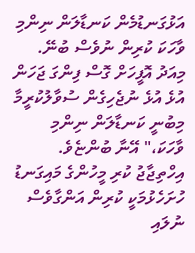އަޅުގަނޑުމެން ކަނޑާލަން ނިންމި ވާހަކަ ކުރިން ނުވެސް ބުނޭ. މިއަދު އޮފީހަށް ގޮސް ފިންގަ ޖަހަން އުޅެ އުޅެ ނުޖެހިގެން ސުވާލުކުރީމާ މިބުނީ ކަނޑާލަން ނިންމި ވާހަކަ،" އޭނާ ބުންޏެވެ.
އިހްތިޖާޖު ކުރި މީހުންގެ މައިގަނޑު ހުށަހެޅުމަކީ ކުރިން އަންގާވެސް ނުލައި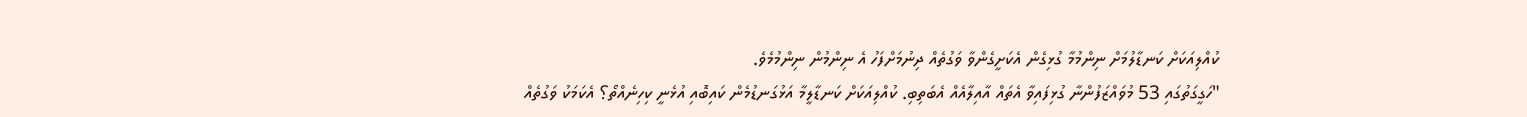ކުއްލިއަކަށް ކަނޑާލުމަށް ނިންމުމާ ގުޅިގެން އެކަށީގެންވާ ވަގުތެއް ދިނުމަށްފަހު އެ ނިންމުން ނިންމުމެވެ.
"ހަގީގަތުގައި 53 މުވައްޒަފުންނާ ގުޅިފައިވާ އެތައް އާއިލާއެއް އެބަތިބި. ކުއްލިއަކަށް ކަނޑާލީމާ އަޅުގަނޑުމެން ކައިބޮއި އުޅެނީ ކިހިނެއްތޯ؟ އެކަމަކު ވަގުތެއް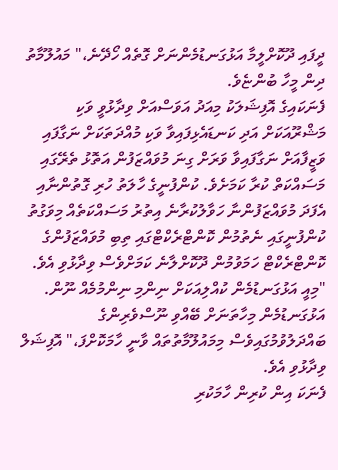ދީފައި ދޫކޮށްލީމާ އަޅުގަނޑުމެންނަށް ގޮތެއް ހޯދޭނެ،" މައުލޫމާތު ދިން މީހާ ބުންޏެވެ.
ފެނަކައިގެ އޮފިޝަލަކު މިއަދު އަވަސްއަށް ވިދާޅުވީ ވަކި މަޝްރޫއަކަށް އަދި ކަނޑައެޅިފައިވާ ވަކި މުއްދަތަކަށް ނަގާފައި ވަޒީފާއަށް ނަގާފައިވާ ވަރަށް ގިނަ މުވައްޒަފުން އަތޮޅު ތެރޭގައި މަސައްކަތް ކުރާ ކަމަށެވެ. ކުންފުނީގެ ހާލަތު ހުރި ގޮތުންނާއި އެފަދަ މުވައްޒަފުންނާ ހަވާލުކުރާނެ އިތުރު މަސައްކަތެއް މިވަގުތު ކުންފުނީގައި ނެތުމުން ކޮންޓްރެކްޓްގައި ތިބި މުވައްޒަފުންގެ ކޮންޓްރެކްޓް ހަމަވުމުން ދޫކޮށްލާނެ ކަމަށްވެސް ވިދާޅުވި އެވެ.
"މިއީ އަޅުގަނޑުމެން ކުއްލިއަކަށް ނިންމި ނިންމުމެއް ނޫން. އަޅުގަނޑުމެން މިހާތަނަށް ބޭއްވި ނޫސްވެރިންގެ ބައްދަލުވުމުގައިވެސް މިމައުލޫމާތުތައް ވާނީ ހާމަކޮށްފަ،" އޮފިޝަލް ވިދާޅުވި އެވެ.
ފެނަކަ އިން ކުރިން ހާމަކުރި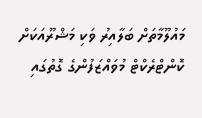މައުލޫމާތަށް ބަލާއިރު ވަކި މަޝްރޫއަކަށް ކޮންޓްރެކްޓް މުވައްޒަފުންގެ ގޮތުގައި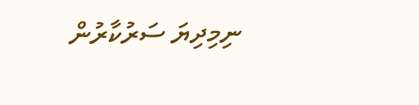ނިމިދިޔަ ސަރުކާރުން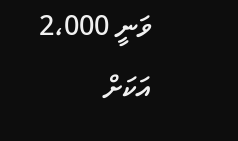ވަނީ 2،000 އަކަށް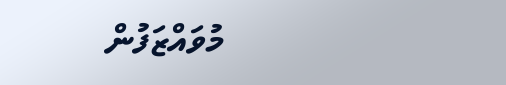މުވައްޒަފުން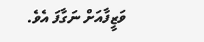ވަޒީފާއަށް ނަގާފަ އެވެ.